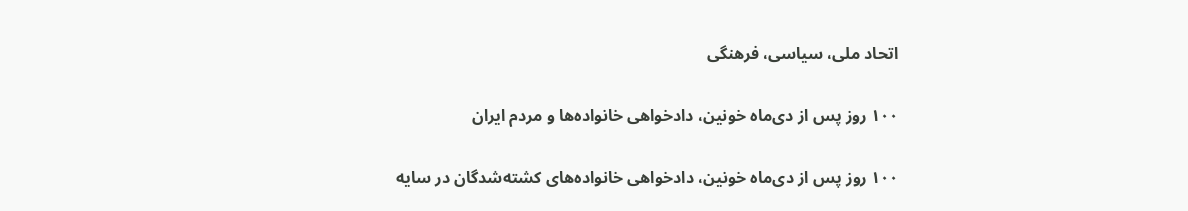اتحاد ملی، سیاسی، فرهنگی

۱۰۰ روز پس از دی‌ماه خونین، دادخواهی خانواده‌ها و مردم ایران

۱۰۰ روز پس از دی‌ماه خونین، دادخواهی خانواده‌های کشته‌شدگان در سایه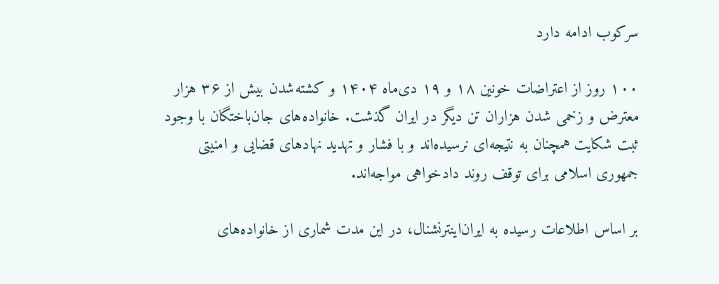سرکوب ادامه دارد

۱۰۰ روز از اعتراضات خونین ۱۸ و ۱۹ دی‌ماه ۱۴۰۴ و کشته‌شدن بیش از ۳۶ هزار معترض و زخمی شدن هزاران تن دیگر در ایران گذشت. خانواده‌های جان‌باختگان با وجود ثبت شکایت همچنان به نتیجه‌ای نرسیده‌اند و با فشار و تهدید نهادهای قضایی و امنیتی جمهوری اسلامی برای توقف روند دادخواهی مواجه‌اند.

بر اساس اطلاعات رسیده به ایران‌اینترنشنال، در این مدت شماری از خانواده‌های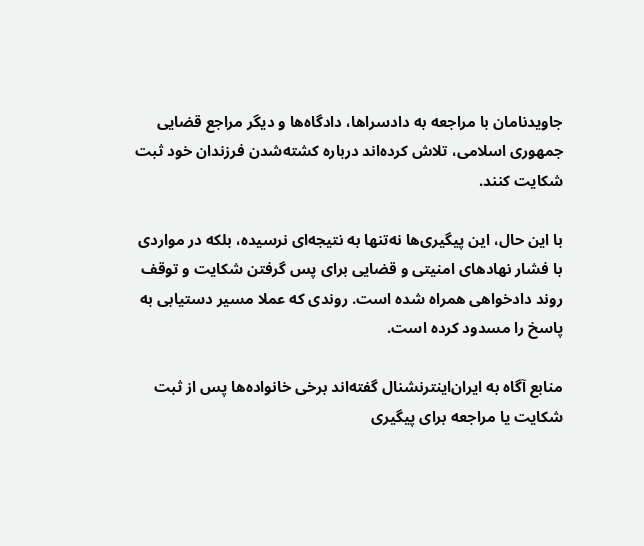جاویدنامان با مراجعه به دادسراها، دادگاه‌ها و دیگر مراجع قضایی جمهوری اسلامی، تلاش کرده‌اند درباره کشته‌شدن فرزندان خود ثبت شکایت کنند.

با این حال، این پیگیری‌ها نه‌تنها به نتیجه‌ای نرسیده، بلکه در مواردی با فشار نهادهای امنیتی و قضایی برای پس گرفتن شکایت و توقف روند دادخواهی همراه شده است. روندی که عملا مسیر دستیابی به پاسخ را مسدود کرده است.

منابع آگاه به ایران‌اینترنشنال گفته‌اند برخی خانواده‌ها پس از ثبت شکایت یا مراجعه برای پیگیری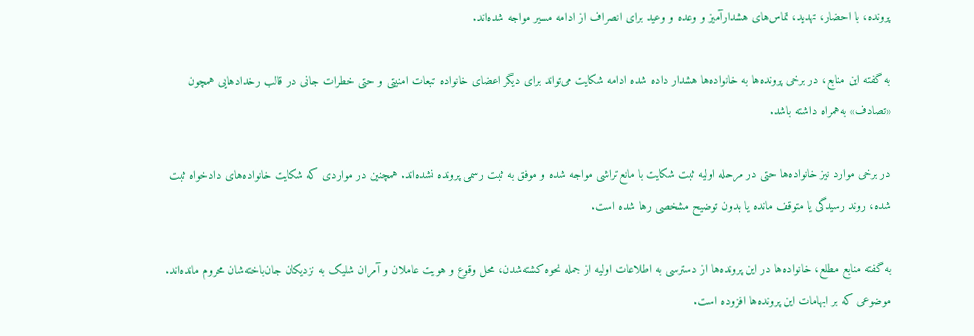پرونده، با احضار، تهدید، تماس‌های هشدارآمیز و وعده‌ و وعید برای انصراف از ادامه مسیر مواجه شده‌اند.

به گفته این منابع، در برخی پرونده‌ها به خانواده‌ها هشدار داده شده ادامه شکایت می‌تواند برای دیگر اعضای خانواده تبعات امنیتی و حتی خطرات جانی در قالب رخدادهایی همچون «تصادف» به‌همراه داشته باشد.

در برخی موارد نیز خانواده‌ها حتی در مرحله اولیه ثبت شکایت با مانع‌تراشی مواجه شده و موفق به ثبت رسمی پرونده نشده‌اند. همچنین در مواردی که شکایت خانواده‌های دادخواه ثبت شده، روند رسیدگی یا متوقف مانده یا بدون توضیح مشخصی رها شده است.

به گفته منابع مطلع، خانواده‌ها در این پرونده‌ها از دسترسی به اطلاعات اولیه از جمله نحوه کشته‌شدن، محل وقوع و هویت عاملان و آمران شلیک به نزدیکان جان‌باخته‌شان محروم مانده‌اند. موضوعی که بر ابهامات این پرونده‌ها افزوده است.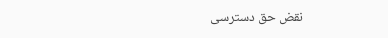نقض حق دسترسی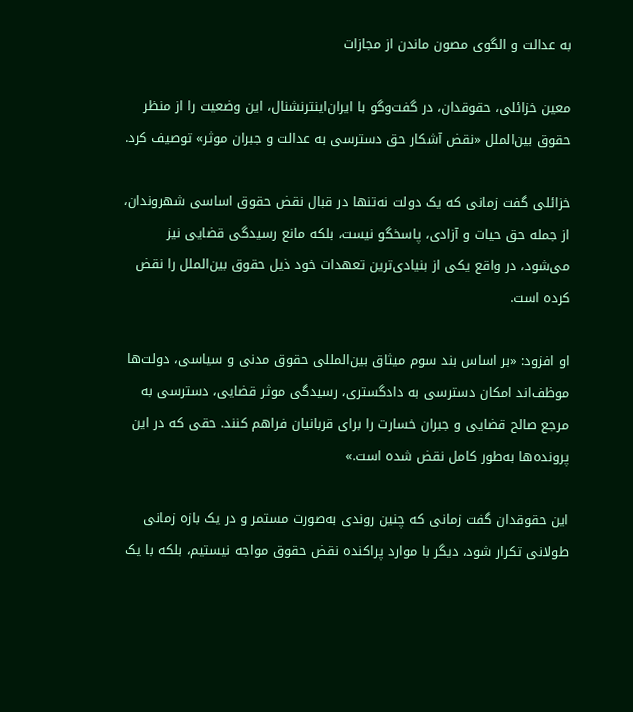به عدالت و الگوی مصون ماندن از مجازات

معین خزائلی، حقوقدان، در گفت‌وگو با ایران‌اینترنشنال، این وضعیت را از منظر حقوق بین‌الملل «نقض آشکار حق دسترسی به عدالت و جبران موثر» توصیف کرد.

خزائلی گفت زمانی که یک دولت نه‌تنها در قبال نقض حقوق اساسی شهروندان، از جمله حق حیات و آزادی، پاسخگو نیست، بلکه مانع رسیدگی قضایی نیز می‌شود، در واقع یکی از بنیادی‌ترین تعهدات خود ذیل حقوق بین‌الملل را نقض کرده است.

او افزود: «بر اساس بند سوم میثاق بین‌المللی حقوق مدنی و سیاسی، دولت‌ها موظف‌اند امکان دسترسی به دادگستری، رسیدگی موثر قضایی، دسترسی به مرجع صالح قضایی و جبران خسارت را برای قربانیان فراهم کنند. حقی که در این پرونده‌ها به‌طور کامل نقض شده است.»

این حقوقدان گفت زمانی که چنین روندی به‌صورت مستمر و در یک بازه زمانی طولانی تکرار شود، دیگر با موارد پراکنده نقض حقوق مواجه نیستیم، بلکه با یک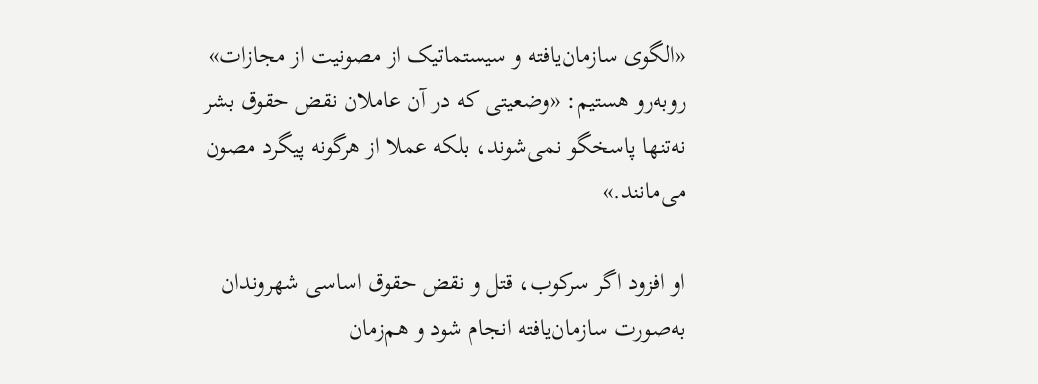«الگوی سازمان‌یافته و سیستماتیک از مصونیت از مجازات» روبه‌رو هستیم: «وضعیتی که در آن عاملان نقض حقوق بشر نه‌تنها پاسخگو نمی‌شوند، بلکه عملا از هرگونه پیگرد مصون می‌مانند.»

او افزود اگر سرکوب، قتل و نقض حقوق اساسی شهروندان به‌صورت سازمان‌یافته انجام شود و هم‌زمان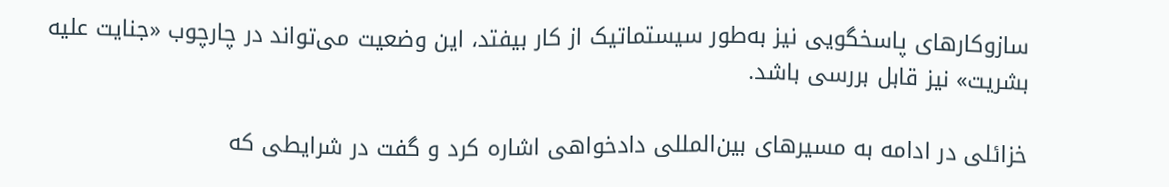سازوکارهای پاسخگویی نیز به‌طور سیستماتیک از کار بیفتد، این وضعیت می‌تواند در چارچوب «جنایت علیه بشریت» نیز قابل بررسی باشد.

خزائلی در ادامه به مسیرهای بین‌المللی دادخواهی اشاره کرد و گفت در شرایطی که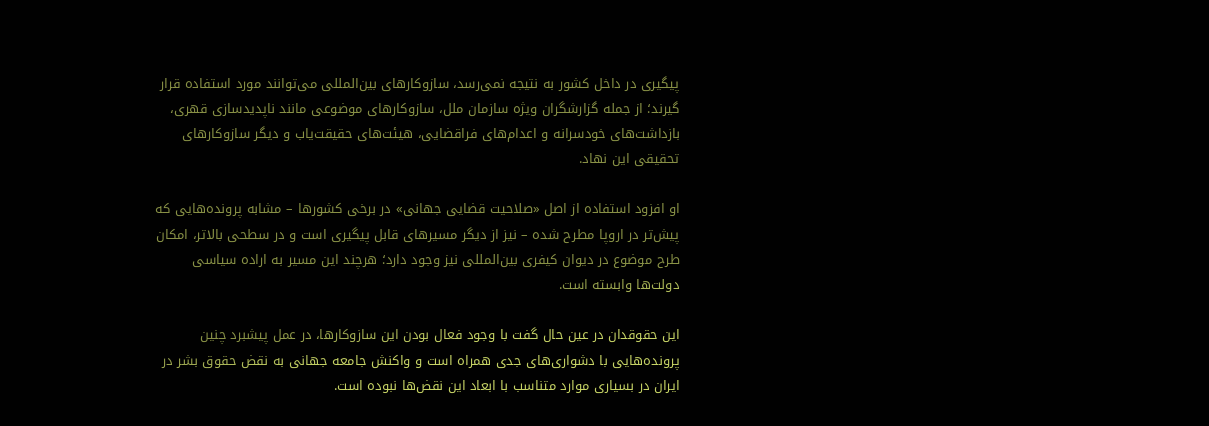پیگیری در داخل کشور به نتیجه نمی‌رسد، سازوکارهای بین‌المللی می‌توانند مورد استفاده قرار گیرند؛ از جمله گزارشگران ویژه سازمان ملل، سازوکارهای موضوعی مانند ناپدیدسازی قهری، بازداشت‌های خودسرانه و اعدام‌های فراقضایی، هیئت‌های حقیقت‌یاب و دیگر سازوکارهای تحقیقی این نهاد.

او افزود استفاده از اصل «صلاحیت قضایی جهانی» در برخی کشورها – مشابه پرونده‌هایی که پیش‌تر در اروپا مطرح شده – نیز از دیگر مسیرهای قابل پیگیری است و در سطحی بالاتر، امکان طرح موضوع در دیوان کیفری بین‌المللی نیز وجود دارد؛ هرچند این مسیر به اراده سیاسی دولت‌ها وابسته است.

این حقوقدان در عین حال گفت با وجود فعال بودن این سازوکارها، در عمل پیشبرد چنین پرونده‌هایی با دشواری‌های جدی همراه است و واکنش جامعه جهانی به نقض حقوق بشر در ایران در بسیاری موارد متناسب با ابعاد این نقض‌ها نبوده است.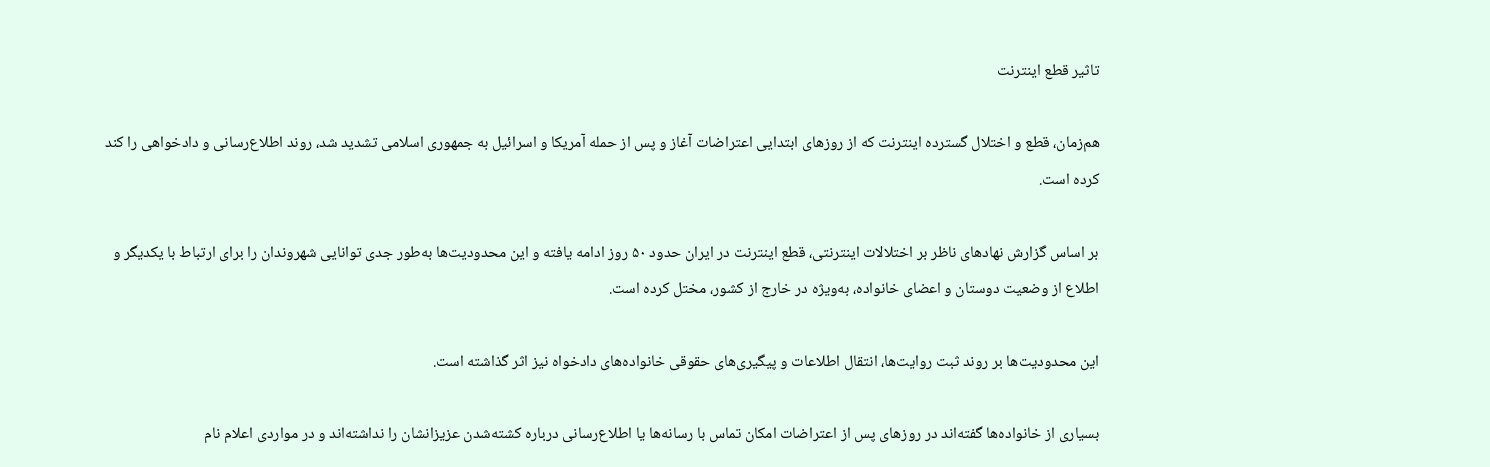تاثیر قطع اینترنت

هم‌زمان، قطع و اختلال گسترده اینترنت که از روزهای ابتدایی اعتراضات آغاز و پس از حمله آمریکا و اسرائیل به جمهوری اسلامی تشدید شد، روند اطلاع‌رسانی و دادخواهی را کند کرده است.

بر اساس گزارش نهادهای ناظر بر اختلالات اینترنتی، قطع اینترنت در ایران حدود ۵۰ روز ادامه یافته و این محدودیت‌ها به‌طور جدی توانایی شهروندان را برای ارتباط با یکدیگر و اطلاع از وضعیت دوستان و اعضای خانواده، به‌ویژه در خارج از کشور، مختل کرده است.

این محدودیت‌ها بر روند ثبت روایت‌ها، انتقال اطلاعات و پیگیری‌های حقوقی خانواده‌های دادخواه نیز اثر گذاشته است.

بسیاری از خانواده‌ها گفته‌اند در روزهای پس از اعتراضات امکان تماس با رسانه‌ها یا اطلاع‌رسانی درباره کشته‌شدن عزیزانشان را نداشته‌اند و در مواردی اعلام نام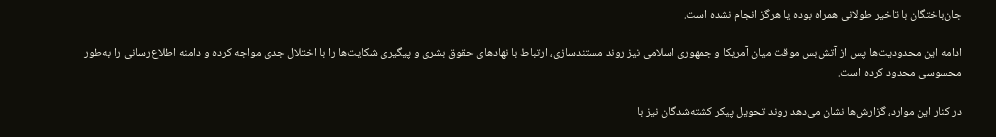جان‌باختگان با تاخیر طولانی همراه بوده یا هرگز انجام نشده است.

ادامه این محدودیت‌ها پس از آتش‌بس موقت میان آمریکا و جمهوری اسلامی نیز روند مستندسازی، ارتباط با نهادهای حقوق بشری و پیگیری شکایت‌ها را با اختلال جدی مواجه کرده و دامنه اطلاع‌رسانی را به‌طور محسوسی محدود کرده است.

در کنار این موارد، گزارش‌ها نشان می‌دهد روند تحویل پیکر کشته‌شدگان نیز با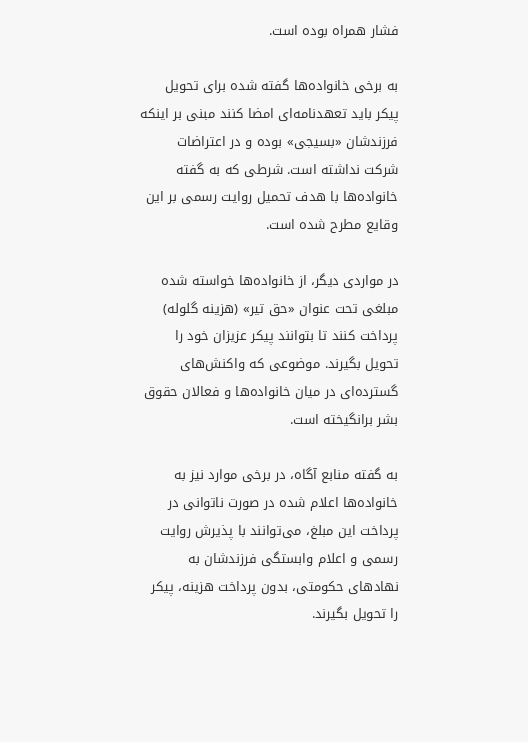فشار همراه بوده است.

به برخی خانواده‌ها گفته شده برای تحویل پیکر باید تعهدنامه‌ای امضا کنند مبنی بر اینکه فرزندشان «بسیجی» بوده و در اعتراضات شرکت نداشته است. شرطی که به گفته خانواده‌ها با هدف تحمیل روایت رسمی بر این وقایع مطرح شده است.

در مواردی دیگر، از خانواده‌ها خواسته شده مبلغی تحت عنوان «حق تیر» (هزینه گلوله) پرداخت کنند تا بتوانند پیکر عزیزان خود را تحویل بگیرند. موضوعی که واکنش‌های گسترده‌ای در میان خانواده‌ها و فعالان حقوق بشر برانگیخته است.

به گفته منابع آگاه، در برخی موارد نیز به خانواده‌ها اعلام شده در صورت ناتوانی در پرداخت این مبلغ، می‌توانند با پذیرش روایت رسمی و اعلام وابستگی فرزندشان به نهادهای حکومتی، بدون پرداخت هزینه، پیکر را تحویل بگیرند.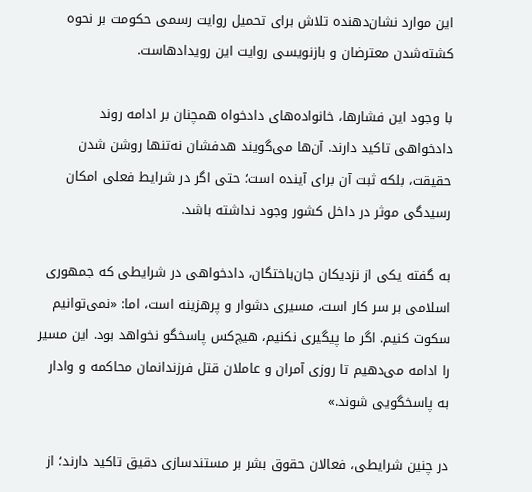این موارد نشان‌دهنده تلاش برای تحمیل روایت رسمی حکومت بر نحوه کشته‌شدن معترضان و بازنویسی روایت این رویدادهاست.

با وجود این فشارها، خانواده‌های دادخواه همچنان بر ادامه روند دادخواهی تاکید دارند. آن‌ها می‌گویند هدفشان نه‌تنها روشن شدن حقیقت، بلکه ثبت آن برای آینده است؛ حتی اگر در شرایط فعلی امکان رسیدگی موثر در داخل کشور وجود نداشته باشد.

به گفته یکی از نزدیکان جان‌باختگان، دادخواهی در شرایطی که جمهوری اسلامی بر سر کار است، مسیری دشوار و پرهزینه است، اما: «نمی‌توانیم سکوت کنیم. اگر ما پیگیری نکنیم، هیچ‌کس پاسخگو نخواهد بود. این مسیر را ادامه می‌دهیم تا روزی آمران و عاملان قتل فرزندانمان محاکمه و وادار به پاسخگویی شوند.»

در چنین شرایطی، فعالان حقوق بشر بر مستندسازی دقیق تاکید دارند؛ از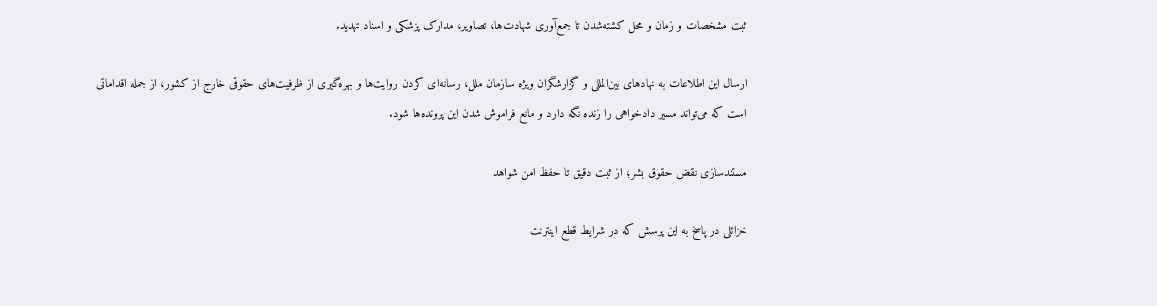ثبت مشخصات و زمان و محل کشته‌شدن تا جمع‌آوری شهادت‌ها، تصاویر، مدارک پزشکی و اسناد تهدید.

ارسال این اطلاعات به نهادهای بین‌المللی و گزارشگران ویژه سازمان ملل، رسانه‌ای کردن روایت‌ها و بهره‌گیری از ظرفیت‌های حقوقی خارج از کشور، از جمله اقداماتی است که می‌تواند مسیر دادخواهی را زنده نگه دارد و مانع فراموش شدن این پرونده‌ها شود.

مستندسازی نقض حقوق بشر؛ از ثبت دقیق تا حفظ امن شواهد

خزائلی در پاسخ به این پرسش که در شرایط قطع اینترنت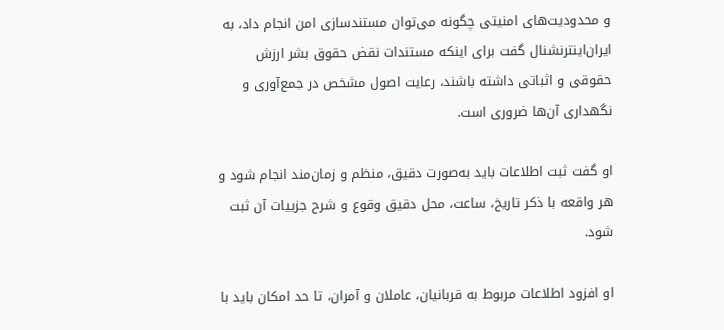و محدودیت‌های امنیتی چگونه می‌توان مستندسازی امن انجام داد، به ایران‌اینترنشنال گفت برای اینکه مستندات نقض حقوق بشر ارزش حقوقی و اثباتی داشته باشند، رعایت اصول مشخص در جمع‌آوری و نگهداری آن‌ها ضروری است.

او گفت ثبت اطلاعات باید به‌صورت دقیق، منظم و زمان‌مند انجام شود و هر واقعه با ذکر تاریخ، ساعت، محل دقیق وقوع و شرح جزییات آن ثبت شود.

او افزود اطلاعات مربوط به قربانیان، عاملان و آمران، تا حد امکان باید با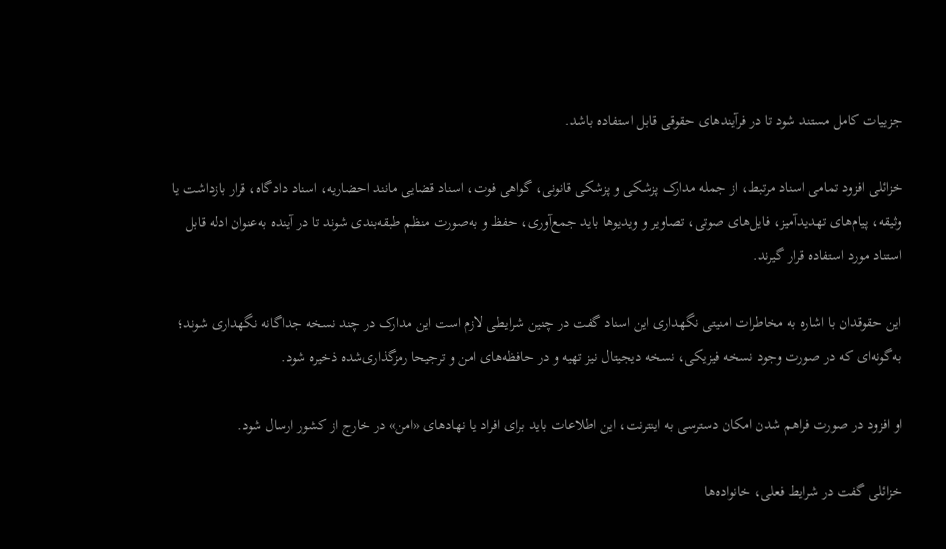جزییات کامل مستند شود تا در فرآیندهای حقوقی قابل استفاده باشد.

خزائلی افزود تمامی اسناد مرتبط، از جمله مدارک پزشکی و پزشکی قانونی، گواهی فوت، اسناد قضایی مانند احضاریه، اسناد دادگاه، قرار بازداشت یا وثیقه، پیام‌های تهدیدآمیز، فایل‌های صوتی، تصاویر و ویدیوها باید جمع‌آوری، حفظ و به‌صورت منظم طبقه‌بندی شوند تا در آینده به‌عنوان ادله قابل استناد مورد استفاده قرار گیرند.

این حقوقدان با اشاره به مخاطرات امنیتی نگهداری این اسناد گفت در چنین شرایطی لازم است این مدارک در چند نسخه جداگانه نگهداری شوند؛ به‌گونه‌ای که در صورت وجود نسخه فیزیکی، نسخه دیجیتال نیز تهیه و در حافظه‌های امن و ترجیحا رمزگذاری‌شده ذخیره شود.

او افزود در صورت فراهم شدن امکان دسترسی به اینترنت، این اطلاعات باید برای افراد یا نهادهای «امن» در خارج از کشور ارسال شود.

خزائلی گفت در شرایط فعلی، خانواده‌ها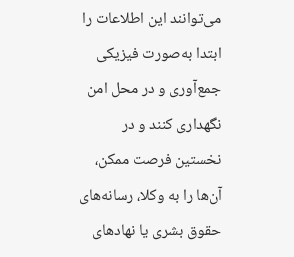می‌توانند این اطلاعات را ابتدا به‌صورت فیزیکی جمع‌آوری و در محل امن نگهداری کنند و در نخستین فرصت ممکن، آن‌ها را به وکلا، رسانه‌های حقوق بشری یا نهادهای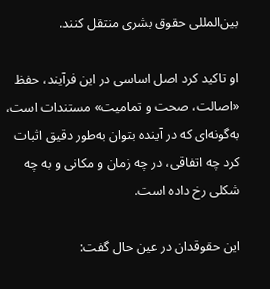بین‌المللی حقوق بشری منتقل کنند.

او تاکید کرد اصل اساسی در این فرآیند، حفظ «اصالت، صحت و تمامیت» مستندات است، به‌گونه‌ای که در آینده بتوان به‌طور دقیق اثبات کرد چه اتفاقی، در چه زمان و مکانی و به چه شکلی رخ داده است.

این حقوقدان در عین حال گفت: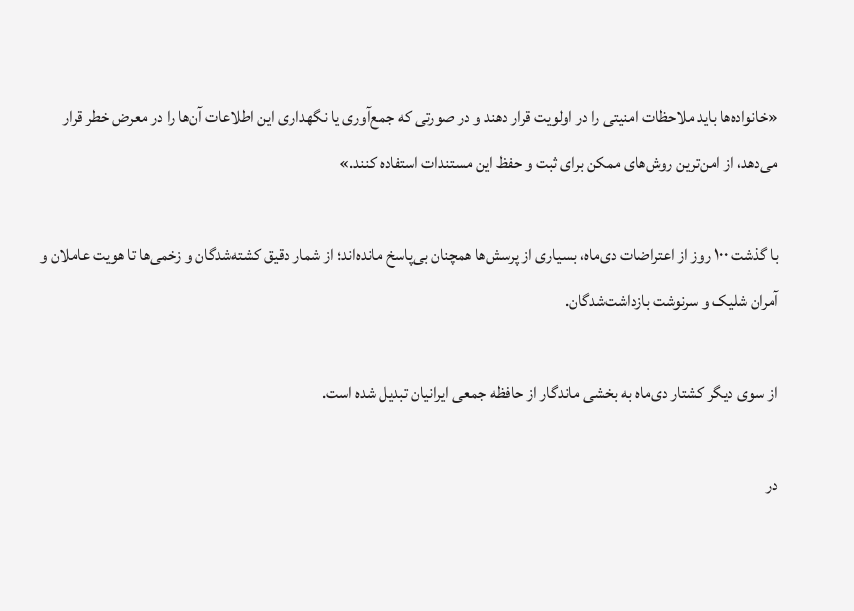«خانواده‌ها باید ملاحظات امنیتی را در اولویت قرار دهند و در صورتی که جمع‌آوری یا نگهداری این اطلاعات آن‌ها را در معرض خطر قرار می‌دهد، از امن‌ترین روش‌های ممکن برای ثبت و حفظ این مستندات استفاده کنند.»

با گذشت ۱۰۰ روز از اعتراضات دی‌ماه، بسیاری از پرسش‌ها همچنان بی‌پاسخ مانده‌اند؛ از شمار دقیق کشته‌شدگان و زخمی‌ها تا هویت عاملان و آمران شلیک و سرنوشت بازداشت‌شدگان.

از سوی دیگر کشتار دی‌ماه به بخشی ماندگار از حافظه جمعی ایرانیان تبدیل شده است.

در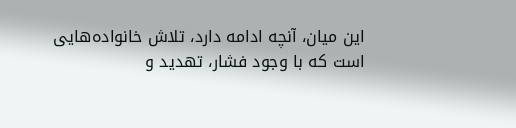این میان، آنچه ادامه دارد، تلاش خانواده‌هایی است که با وجود فشار، تهدید و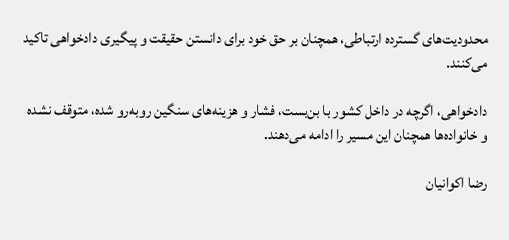محدودیت‌های گسترده ارتباطی، همچنان بر حق خود برای دانستن حقیقت و پیگیری دادخواهی تاکید می‌کنند.

دادخواهی، اگرچه در داخل کشور با بن‌بست، فشار و هزینه‌های سنگین روبه‌رو شده، متوقف نشده و خانواده‌ها همچنان این مسیر را ادامه می‌دهند.

رضا اکوانیان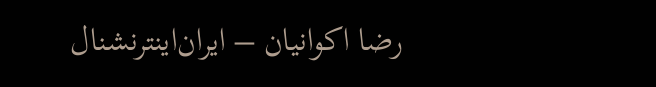رضا اکوانیان – ایران‌اینترنشنال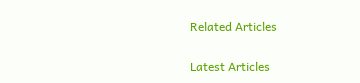Related Articles

Latest Articles